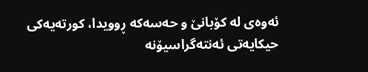ئەوەی لە کۆبانێ و حەسەکە ڕوویدا، کورتەیەکی حیکایەتی ئەنتەگراسیۆنە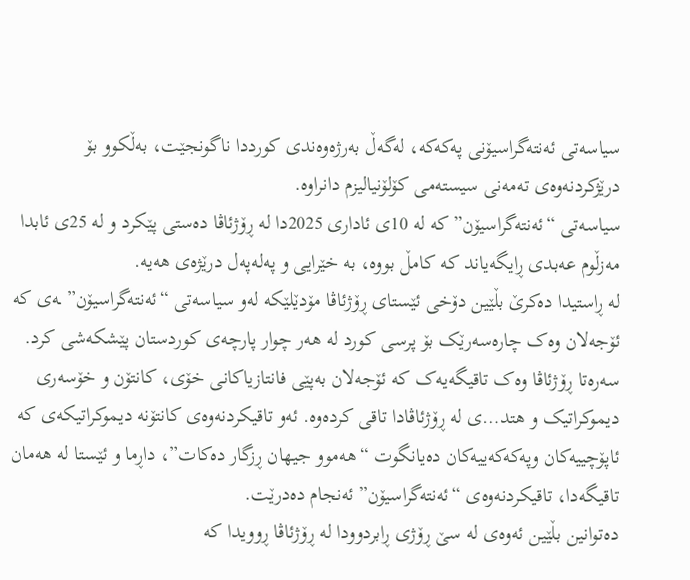سیاسەتی ئەنتەگراسیۆنی پەکەکە، لەگەڵ بەرژەوەندی کورددا ناگونجێت، بەڵکوو بۆ درێژکردنەوەی تەمەنی سیستەمی کۆلۆنیالیزم دانراوە.
سیاسەتی “ئەنتەگراسیۆن” کە لە 10ی ئاداری 2025دا لە ڕۆژئاڤا دەستی پێکرد و لە 25ی ئابدا مەزڵوم عەبدی ڕایگەیاند کە کامڵ بووە، بە خێرایی و پەلەپەل درێژەی هەیە.
لە ڕاستیدا دەکرێ بڵێین دۆخی ئێستای ڕۆژئاڤا مۆدێلێکە لەو سیاسەتی “ئەنتەگراسیۆن”ـەی کە ئۆجەلان وەک چارەسەرێک بۆ پرسی کورد لە هەر چوار پارچەی کوردستان پێشکەشی کرد. سەرەتا ڕۆژئاڤا وەک تاقیگەیەک کە ئۆجەلان بەپێی فانتازیاکانی خۆی، کانتۆن و خۆسەری دیموکراتیک و هتد…ی لە ڕۆژئاڤادا تاقی کردەوە. ئەو تاقیکردنەوەی کانتۆنە دیموکراتیکەی کە ئاپۆچییەکان وپەکەکەییەکان دەیانگوت “هەموو جیهان ڕزگار دەکات”، داڕما و ئێستا لە هەمان تاقیگەدا، تاقیکردنەوەی “ئەنتەگراسیۆن” ئەنجام دەدرێت.
دەتوانین بڵێین ئەوەی لە سێ ڕۆژی ڕابردوودا لە ڕۆژئاڤا ڕوویدا کە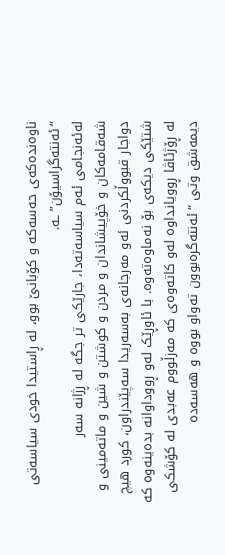ناوەندەکەی حەسەکە و کۆبانێ بوو، لە ڕاستیدا خودی سیاسەتی “ئەنتەگراسیۆن”ـە.
لەئەنجامی ئەم سیاسەتەدا، جارێکی تر جگە لە ڕژانە سەر شەقامەکان و خۆپیشاندان و مردن و کوشتن و شین و ماتەمینی و دواجار قبووڵکردنی ئەو مەرجانەی بەسەریدا سەپێندراون، کورد هیچ شتێکی دیکەی بۆ نەماوەتەوە. با ئاوڕێک لەو ڕووداوانە بدەینەوە کە لە ڕۆژئاڤا ڕوویانداوە لەو کاتەوەی کە مەزڵووم عەبدی لە کۆشکی دیمەشق وتی “ئەنتەگرەبوون تەواو بووە و هەسەدە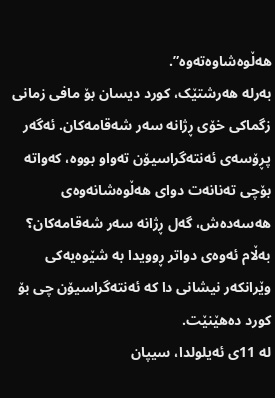هەڵوەشاوەتەوە”.
بەرلە هەرشتێک، کورد دیسان بۆ مافی زمانی زگماکی خۆی ڕژانە سەر شەقامەکان. ئەگەر پڕۆسەی ئەنتەگراسیۆن تەواو بووە، کەواتە بۆچی تەنانەت دوای هەڵوەشانەوەی هەسەدەش، گەل ڕژانە سەر شەقامەکان؟
بەڵام ئەوەی دواتر ڕوویدا بە شێوەیەکی وێرانکەر نیشانی دا کە ئەنتەگراسیۆن چی بۆ کورد دەهێنێت.
لە 11ی ئەیلولدا، سیپان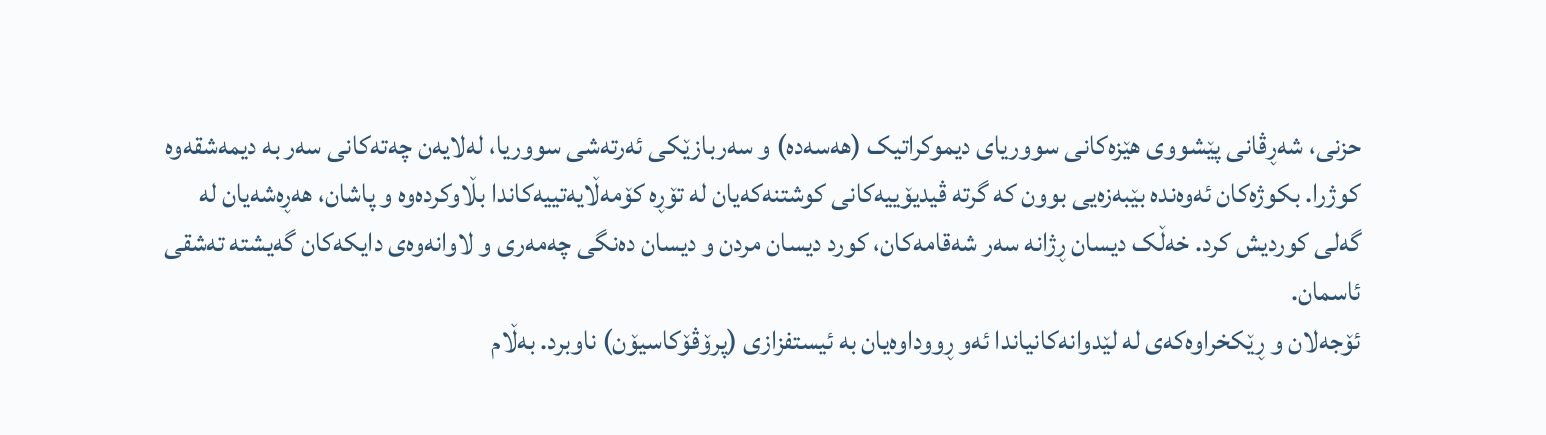حزنی، شەڕڤانی پێشووی هێزەکانی سووریای دیموکراتیک (هەسەدە) و سەربازێکی ئەرتەشی سووریا، لەلایەن چەتەکانی سەر بە دیمەشقەوە کوژرا. بکوژەکان ئەوەندە بێبەزەیی بوون کە گرتە ڤیدیۆییەکانی کوشتنەکەیان لە تۆڕە کۆمەڵایەتییەکاندا بڵاوکردەوە و پاشان، هەڕەشەیان لە گەلی کوردیش کرد. خەڵک دیسان ڕژانە سەر شەقامەکان، کورد دیسان مردن و دیسان دەنگی چەمەری و لاوانەوەی دایکەکان گەیشتە تەشقی ئاسمان.
ئۆجەلان و ڕێکخراوەکەی لە لێدوانەکانیاندا ئەو ڕووداوەیان بە ئیستفزازی (پرۆڤۆکاسیۆن) ناوبرد. بەڵام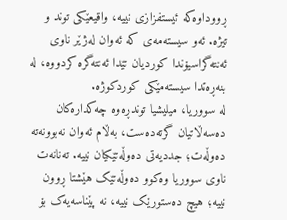ڕووداوەکە ئیستفزازی نییە، واقیعێکی توند و تیژە. ئەو سیستەمەی کە ئەوان لەژێر ناوی ئەنتەگراسیۆندا کوردیان تێدا ئەنتەگرە کردووە، لە بنەڕەتدا سیستەمێکی کوردکوژە.
لە سووریا، میلیشیا توندڕەوە چەکدارەکان دەسەڵاتیان گرتەدەست، بەڵام ئەوان نەبوونەتە دەوڵەت؛ جددیەتی دەوڵەتێکیان نییە. تەنانەت ناوی سووریا وەکوو دەوڵەتێک هێشتا ڕوون نییە؛ هیچ دەستورێک نییە، نە پێناسەیەک بۆ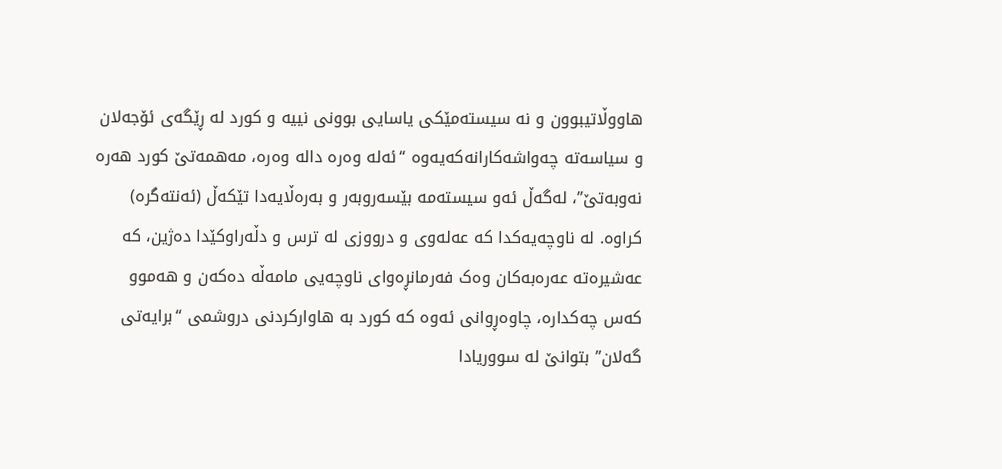هاووڵاتیبوون و نە سیستەمێکی یاسایی بوونی نییە و کورد لە ڕێگەی ئۆجەلان و سیاسەتە چەواشەکارانەکەیەوە “ئەلە وەرە دالە وەرە، مەهمەتێ کورد هەرە نەوبەتێ”، لەگەڵ ئەو سیستەمە بێسەروبەر و بەرەڵایەدا تێکەڵ (ئەنتەگرە) کراوە. لە ناوچەیەکدا کە عەلەوی و درووزی لە ترس و دڵەراوکێدا دەژین، کە عەشیرەتە عەرەبەکان وەک فەرمانڕەوای ناوچەیی مامەڵە دەکەن و هەموو کەس چەکدارە، چاوەڕوانی ئەوە کە کورد بە هاوارکردنی دروشمی “برایەتی گەلان” بتوانێ لە سووریادا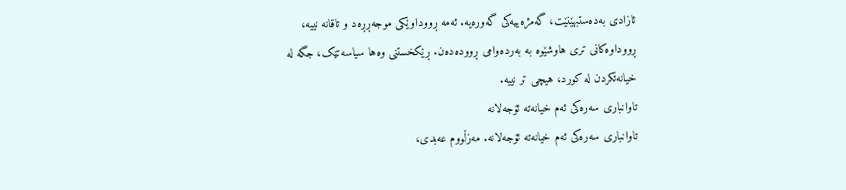ئازادی بەدەستبهێنێت، گەمژەییەکی گەورەیە. ئەمە ڕووداوێکی موجەڕڕەد و تاقانە نییە، ڕووداوەکانی تری هاوشێوە بە بەردەوامی ڕوودەدەن. ڕێکخستنی وەها سیاسەتێک، جگە لە خیانەتکردن لە کورد، هیچی تر نییە.
تاوانباری سەرەکی ئەم خیانەتە ئۆجەلانە
تاوانباری سەرەکی ئەم خیانەتە ئۆجەلانە. مەزڵووم عەبدی،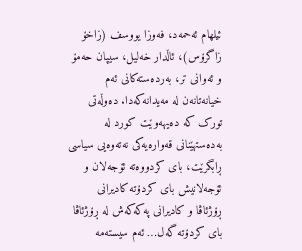ئیلهام ئەحمەد، فەوزا یووسف (زاخۆ زاگرۆس)، ئاڵدار خەلیل، سیپان حەمۆ و ئەوانی تر، بەردەستەکانی ئەم خیانەتانەن لە مەیدانەکەدا. دەوڵەتی تورک کە دەیهەوێت کورد لە بەدەستهێنانی قەوارەیەکی نەتەوەیی سیاسی ڕابگرێت، بای کردووەتە ئۆجەلان و ئۆجەلانیش بای کردۆتە کادیرانی ڕۆژئاڤا و کادیرانی پەکەکەش لە ڕۆژئاڤا بای کردۆتە گەل… ئەم سیستەمە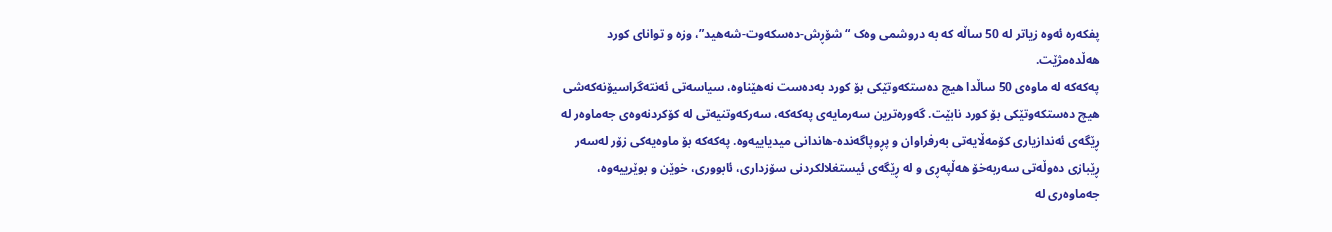پفکەرە ئەوە زیاتر لە 50 ساڵە کە بە دروشمی وەک “شۆڕش-دەسکەوت-شەهید”، وزە و توانای کورد هەڵدەمژێت.
پەکەکە لە ماوەی 50 ساڵدا هیچ دەستکەوتێکی بۆ کورد بەدەست نەهێناوە، سیاسەتی ئەنتەگراسیۆنەکەشی هیچ دەستکەوتێکی بۆ کورد نابێت. گەورەترین سەرمایەی پەکەکە، سەرکەوتنیەتی لە کۆکردنەوەی جەماوەر لە ڕێگەی ئەندازیاری کۆمەڵایەتی بەرفراوان و پڕوپاگەندە-هاندانی میدیاییەوە. پەکەکە بۆ ماوەیەکی زۆر لەسەر ڕێبازی دەوڵەتی سەربەخۆ هەڵپەڕی و لە ڕێگەی ئیستغلالکردنی سۆزداری، ئابووری، خوێن و بوێرییەوە، جەماوەری لە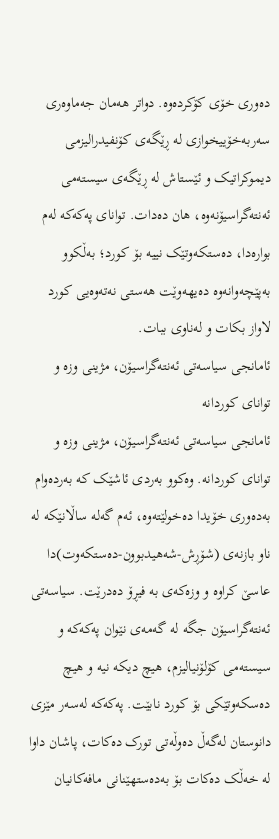دەوری خۆی کۆکردەوە. دواتر هەمان جەماوەری سەربەخۆییخوازی لە ڕێگەی کۆنفیدرالیزمی دیموکراتیک و ئێستاش لە ڕێگەی سیستەمی ئەنتەگراسیۆنەوە، هان دەدات. توانای پەکەکە لەم بوارەدا، دەستکەوتێک نییە بۆ کورد؛ بەڵکوو بەپێچەوانەوە دەیهەوێت هەستی نەتەوەیی کورد لاواز بکات و لەناوی ببات.
ئامانجی سیاسەتی ئەنتەگراسیۆن، مژینی وزە و توانای کوردانە
ئامانجی سیاسەتی ئەنتەگراسیۆن، مژینی وزە و توانای کوردانە. وەکوو بەردی ئاشێک کە بەردەوام بەدەوری خۆیدا دەخولێتەوە، ئەم گەلە ساڵانێکە لە ناو بازنەی (شۆڕش-شەهیدبوون-دەستکەوت)دا عاسێ کراوە و وزەکەی بە فیڕۆ دەدرێت. سیاسەتی ئەنتەگراسیۆن جگە لە گەمەی نێوان پەکەکە و سیستەمی کۆلۆنیالیزم، هیچ دیکە نیە و هیچ دەسکەوتێکی بۆ کورد نابێت. پەکەکە لەسەر مێزی دانوستان لەگەڵ دەوڵەتی تورک دەکات، پاشان داوا لە خەڵک دەکات بۆ بەدەستهێنانی مافەکانیان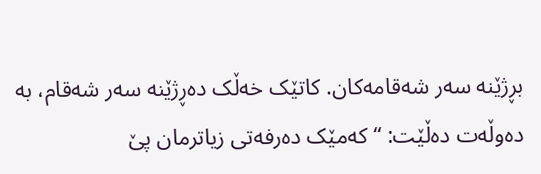بڕژێنە سەر شەقامەکان. کاتێک خەڵک دەڕژێنە سەر شەقام، بە دەوڵەت دەڵێت: “کەمێک دەرفەتی زیاترمان پێ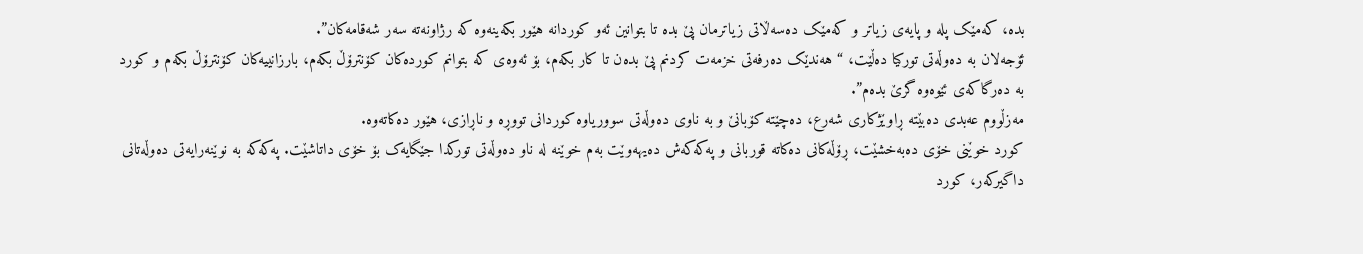بدە، کەمێک پلە و پایەی زیاتر و کەمێک دەسەڵاتی زیاترمان پێ بدە تا بتوانین ئەو کوردانە هێور بکەینەوە کە رژاونەتە سەر شەقامەکان”.
ئۆجەلان بە دەوڵەتی تورکیا دەڵێت، “هەندێک دەرفەتی خزمەت کردنم پێ بدەن تا کار بکەم، بۆ ئەوەی کە بتوانم کوردەکان کۆنترۆڵ بکەم، بارزانییەکان کۆنترۆڵ بکەم و کورد بە دەرگاکەی ئێوەوە گرێ بدەم”.
مەزڵووم عەبدی دەبێتە ڕاوێژکاری شەرع، دەچێتە کۆبانێ و بە ناوی دەوڵەتی سووریاوە کوردانی تووڕە و ناڕازی، هێور دەکاتەوە.
کورد خوێنی خۆی دەبەخشێت، ڕۆڵەکانی دەکاتە قوربانی و پەکەکەش دەیهەوێت بەم خوێنە لە ناو دەوڵەتی تورکدا جێگایەک بۆ خۆی داتاشێت. پەکەکە بە نوێنەرایەتی دەوڵەتانی داگیرکەر، کورد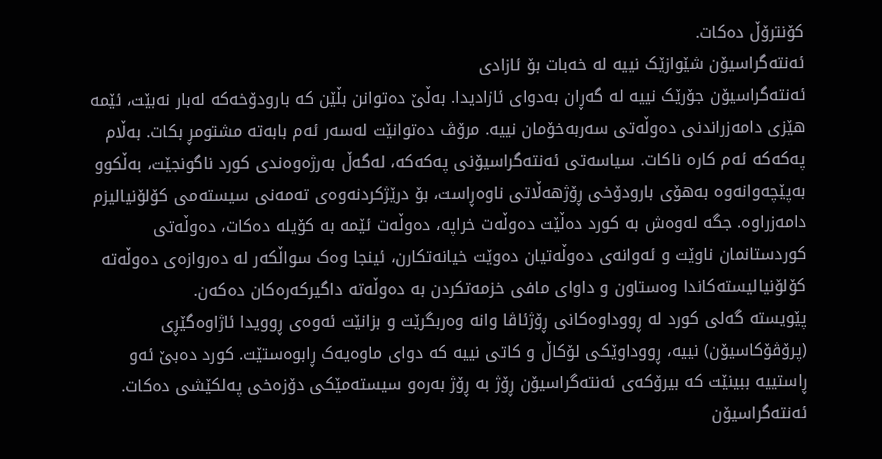کۆنترۆڵ دەکات.
ئەنتەگراسیۆن شێوازێک نییە لە خەبات بۆ ئازادی
ئەنتەگراسیۆن جۆرێک نییە لە گەڕان بەدوای ئازادیدا. بەڵێ دەتوانن بڵێن کە بارودۆخەکە لەبار نەبێت، ئێمە هێزی دامەزراندنی دەوڵەتی سەربەخۆمان نییە. مرۆڤ دەتوانێت لەسەر ئەم بابەتە مشتومڕ بکات. بەڵام پەکەکە ئەم کارە ناکات. سیاسەتی ئەنتەگراسیۆنی پەکەکە، لەگەڵ بەرژەوەندی کورد ناگونجێت، بەڵکوو بەپێچەوانەوە بەهۆی بارودۆخی ڕۆژهەڵاتی ناوەڕاست، بۆ درێژکردنەوەی تەمەنی سیستەمی کۆلۆنیالیزم دامەزراوە. جگە لەوەش بە کورد دەڵێت دەوڵەت خراپە، دەوڵەت ئێمە بە کۆیلە دەکات، دەوڵەتی کوردستانمان ناوێت و ئەوانەی دەوڵەتیان دەوێت خیانەتکارن، ئینجا وەک سواڵکەر لە دەروازەی دەوڵەتە کۆلۆنیالیستەکاندا وەستاون و داوای مافی خزمەتکردن بە دەوڵەتە داگیرکەرەکان دەکەن.
پێویستە گەلی کورد لە ڕووداوەکانی ڕۆژئاڤا وانە وەربگرێت و بزانێت ئەوەی ڕوویدا ئاژاوەگێڕی (پرۆڤۆکاسیۆن) نییە، ڕووداوێکی لۆکاڵ و کاتی نییە کە دوای ماوەیەک ڕابوەستێت. کورد دەبێ ئەو ڕاستییە ببینێت کە بیرۆکەی ئەنتەگراسیۆن ڕۆژ بە ڕۆژ بەرەو سیستەمێکی دۆزەخی پەلکێشی دەکات. ئەنتەگراسیۆن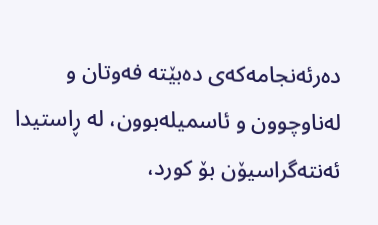دەرئەنجامەکەی دەبێتە فەوتان و لەناوچوون و ئاسمیلەبوون، لە ڕاستیدا ئەنتەگراسیۆن بۆ کورد،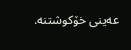عەینی خۆکوشتنە.